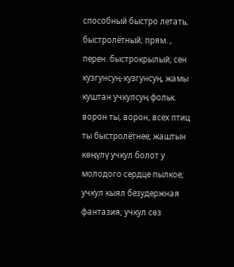способный быстро летать, быстролётный; прям. , перен. быстрокрылый; сен кузгунсуң-кузгунсуң, жамы куштан учкулсуң фольк. ворон ты, ворон, всех птиц ты быстролётнее; жаштын көңүлү учкул болот у молодого сердце пылкое; учкул кыял безудержная фантазия; учкул сөз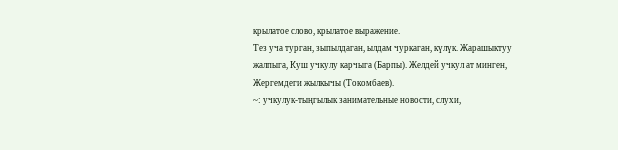крылатое слово, крылатое выражение.
Тез уча турган, зыпылдаган, ылдам чуркаган, күлүк. Жарашыктуу жалпыга, Куш учкулу карчыга (Барпы). Желдей учкул ат минген, Жергемдеги жылкычы (Токомбаев).
~: учкулук-тыңгылык занимательные новости, слухи,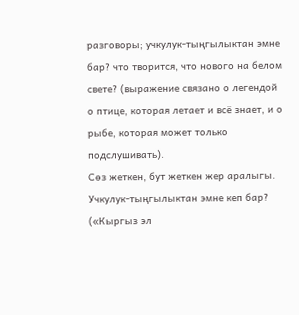разговоры; учкулук-тыңгылыктан эмне бар? что творится, что нового на белом свете? (выражение связано о легендой о птице, которая летает и всё знает, и о рыбе, которая может только подслушивать).
Сөз жеткен, бут жеткен жер аралыгы. Учкулук-тыңгылыктан эмне кеп бар? («Кыргыз эл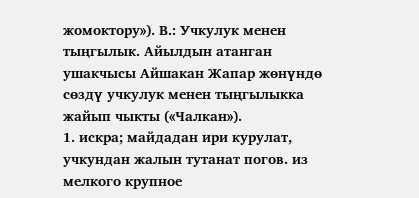жомоктору»). В.: Учкулук менен тыңгылык. Айылдын атанган ушакчысы Айшакан Жапар жөнүндө сөздү учкулук менен тыңгылыкка жайып чыкты («Чалкан»).
1. искра; майдадан ири курулат, учкундан жалын тутанат погов. из мелкого крупное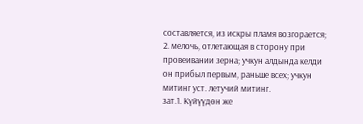составляется, из искры пламя возгорается; 2. мелочь, отлетающая в сторону при провеивании зерна; учкун алдында келди он прибыл первым, раньше всех; учкун митинг уст. летучий митинг.
зат.1. Күйүүдөн же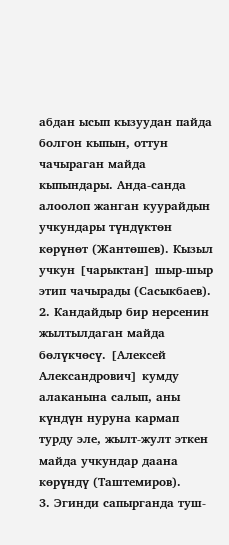абдан ысып кызуудан пайда болгон кыпын, оттун чачыраган майда кыпындары. Анда-санда алоолоп жанган куурайдын учкундары түндүктөн көрүнөт (Жантөшев). Кызыл учкун [чарыктан] шыр-шыр этип чачырады (Сасыкбаев).
2. Кандайдыр бир нерсенин жылтылдаган майда бөлүкчөсү. [Алексей Александрович] кумду алаканына салып, аны күндүн нуруна кармап турду эле, жылт-жулт эткен майда учкундар даана көрүндү (Таштемиров).
3. Эгинди сапырганда туш-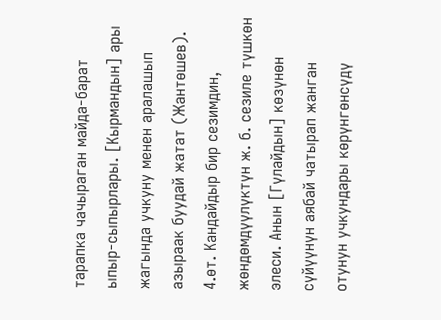тарапка чачыраган майда-барат ыпыр-сыпырлары. [Кырмандын] ары жагында учкуну менен аралашып азыраак буудай жатат (Жантөшев).
4.өт. Кандайдыр бир сезимдин, жөндөмдүүлүктүн ж. б. сезиле түшкөн элеси. Анын [Гүлайдын] көзүнөн сүйүүнүн аябай чатырап жанган отунун учкундары көрүнгөнсүдү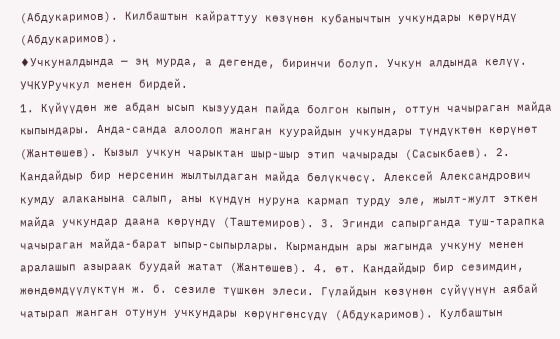(Абдукаримов). Килбаштын кайраттуу көзүнөн кубанычтын учкундары көрүндү (Абдукаримов).
♦Учкуналдында — эң мурда, а дегенде, биринчи болуп. Учкун алдында келүү. УЧКУРучкул менен бирдей.
1. Күйүүдөн же абдан ысып кызуудан пайда болгон кыпын, оттун чачыраган майда кыпындары. Анда-санда алоолоп жанган куурайдын учкундары түндүктөн көрүнөт (Жантөшев). Кызыл учкун чарыктан шыр-шыр этип чачырады (Сасыкбаев). 2. Кандайдыр бир нерсенин жылтылдаган майда бөлүкчөсү. Алексей Александрович кумду алаканына салып, аны күндүн нуруна кармап турду эле, жылт-жулт эткен майда учкундар даана көрүндү (Таштемиров). 3. Эгинди сапырганда туш-тарапка чачыраган майда-барат ыпыр-сыпырлары. Кырмандын ары жагында учкуну менен аралашып азыраак буудай жатат (Жантөшев). 4. өт. Кандайдыр бир сезимдин, жөндөмдүүлүктүн ж. б. сезиле түшкөн элеси. Гүлайдын көзүнөн сүйүүнүн аябай чатырап жанган отунун учкундары көрүнгөнсүдү (Абдукаримов). Кулбаштын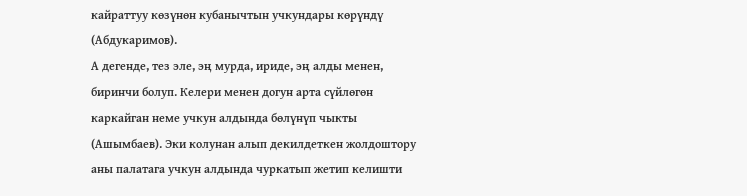кайраттуу көзүнөн кубанычтын учкундары көрүндү (Абдукаримов).
А дегенде, тез эле, эң мурда, ириде, эң алды менен, биринчи болуп. Келери менен догун арта сүйлөгөн каркайган неме учкун алдында бөлүнүп чыкты (Ашымбаев). Эки колунан алып декилдеткен жолдоштору аны палатага учкун алдында чуркатып жетип келишти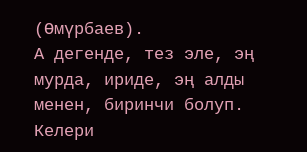(Өмүрбаев).
А дегенде, тез эле, эң мурда, ириде, эң алды менен, биринчи болуп. Келери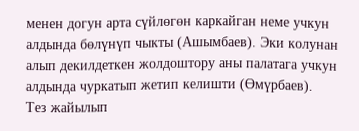менен догун арта сүйлөгөн каркайган неме учкун алдында бөлүнүп чыкты (Ашымбаев). Эки колунан алып декилдеткен жолдоштору аны палатага учкун алдында чуркатып жетип келишти (Өмүрбаев).
Тез жайылып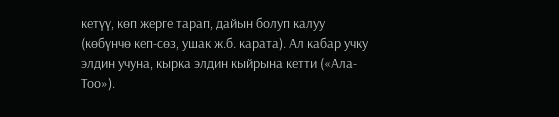кетүү, көп жерге тарап, дайын болуп калуу (көбүнчө кеп-сөз, ушак ж.б. карата). Ал кабар учку элдин учуна, кырка элдин кыйрына кетти («Ала-Тоо»).